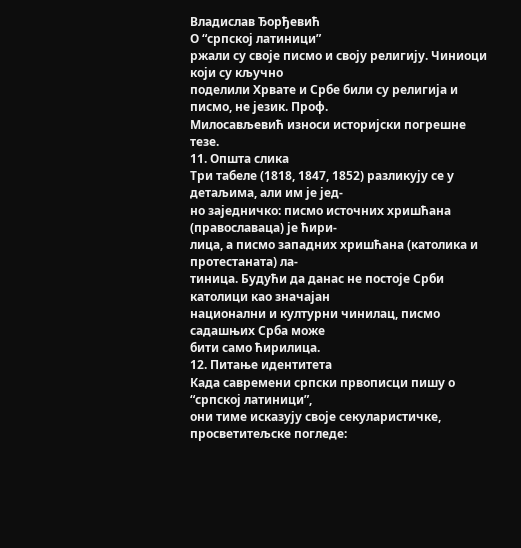Владислав Ђорђевић
О “српској латиници”
ржали су своје писмо и своју религију. Чиниоци који су кључно
поделили Хрвате и Србе били су религија и писмо, не језик. Проф.
Милосављевић износи историјски погрешне тезе.
11. Општа слика
Три табеле (1818, 1847, 1852) разликују се у детаљима, али им је јед-
но заједничко: писмо источних хришћана (православаца) је ћири-
лица, а писмо западних хришћана (католика и протестаната) ла-
тиница. Будући да данас не постоје Срби католици као значајан
национални и културни чинилац, писмо садашњих Срба може
бити само ћирилица.
12. Питање идентитета
Када савремени српски првописци пишу о “српској латиници”,
они тиме исказују своје секуларистичке, просветитељске погледе: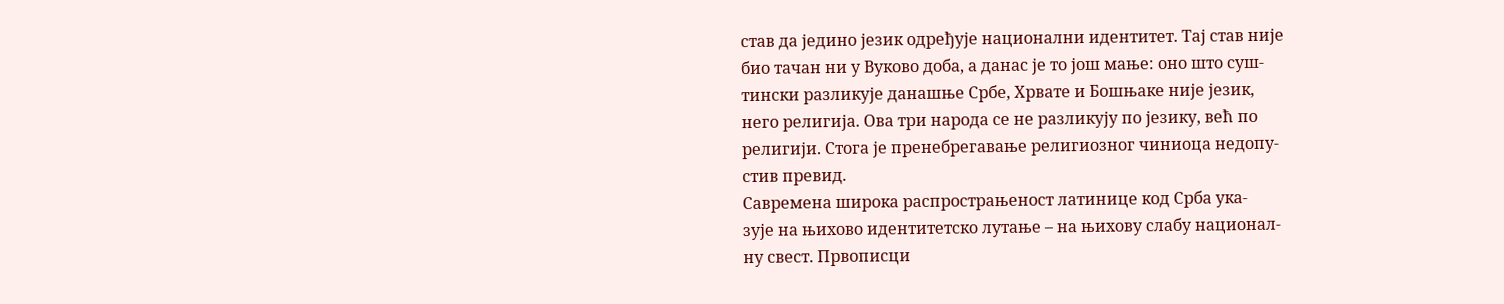став да једино језик одређује национални идентитет. Тај став није
био тачан ни у Вуково доба, а данас је то још мање: оно што суш-
тински разликује данашње Србе, Хрвате и Бошњаке није језик,
него религија. Ова три народа се не разликују по језику, већ по
религији. Стога је пренебрегавање религиозног чиниоца недопу-
стив превид.
Савремена широка распрострањеност латинице код Срба ука-
зује на њихово идентитетско лутање – на њихову слабу национал-
ну свест. Првописци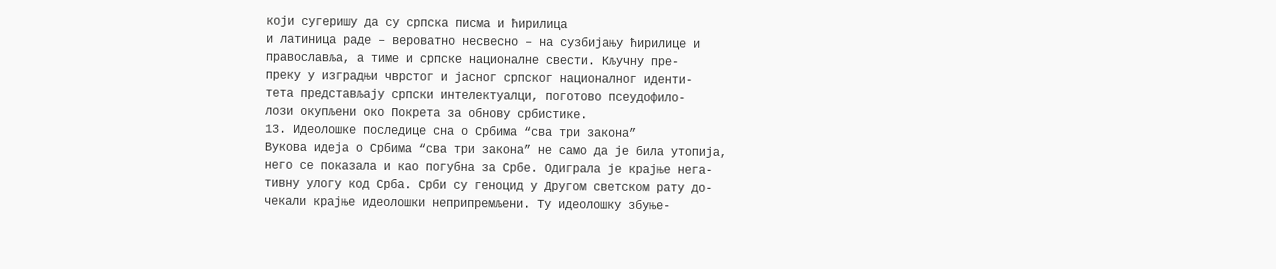који сугеришу да су српска писма и ћирилица
и латиница раде – вероватно несвесно – на сузбијању ћирилице и
православља, а тиме и српске националне свести. Кључну пре-
преку у изградњи чврстог и јасног српског националног иденти-
тета представљају српски интелектуалци, поготово псеудофило-
лози окупљени око Покрета за обнову србистике.
13. Идеолошке последице сна о Србима “сва три закона”
Вукова идеја о Србима “сва три закона” не само да је била утопија,
него се показала и као погубна за Србе. Одиграла је крајње нега-
тивну улогу код Срба. Срби су геноцид у Другом светском рату до-
чекали крајње идеолошки неприпремљени. Ту идеолошку збуње-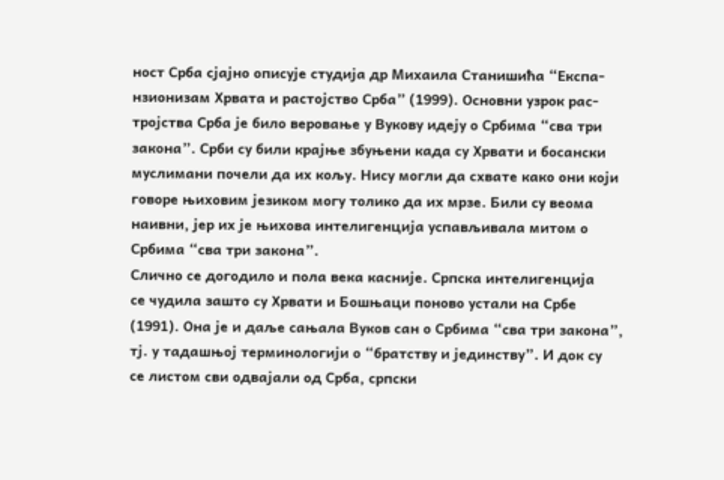ност Срба сјајно описује студија др Михаила Станишића “Експа-
нзионизам Хрвата и растојство Срба” (1999). Основни узрок рас-
тројства Срба је било веровање у Вукову идеју о Србима “сва три
закона”. Срби су били крајње збуњени када су Хрвати и босански
муслимани почели да их кољу. Нису могли да схвате како они који
говоре њиховим језиком могу толико да их мрзе. Били су веома
наивни, јер их је њихова интелигенција успављивала митом о
Србима “сва три закона”.
Слично се догодило и пола века касније. Српска интелигенција
се чудила зашто су Хрвати и Бошњаци поново устали на Србе
(1991). Она је и даље сањала Вуков сан о Србима “сва три закона”,
тј. у тадашњој терминологији о “братству и јединству”. И док су
се листом сви одвајали од Срба, српски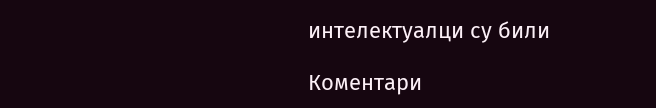интелектуалци су били

Коментари